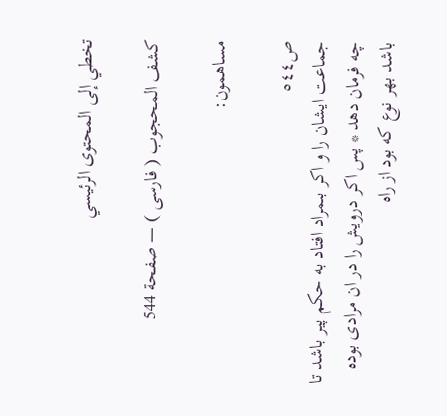تخطي إلى المحتوى الرئيسي

كشف المحجوب ( فارسى ) — صفحة 544

مساهمون:

ص٥٤٤
جماعت ايشان را و اكر بىمراد افتاد به حكم پير باشد تا چه فرمان دهد * پس اكر درويش را در ان مرادى بوده باشد بهر نوع كه بود از راه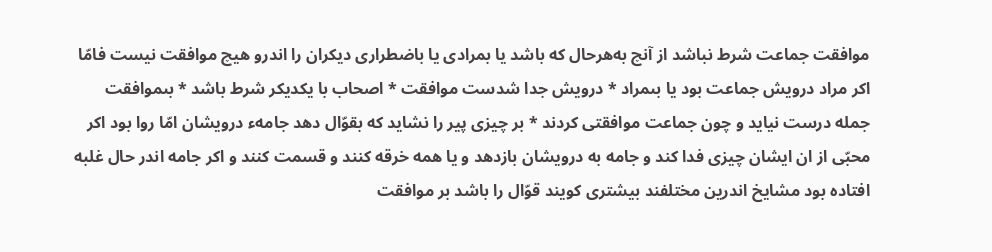موافقت جماعت شرط نباشد از آنچ به‌هرحال كه باشد يا بمرادى يا باضطرارى ديكران را اندرو هيچ موافقت نيست فامّا اكر مراد درويش جماعت بود يا بىمراد * درويش جدا شدست موافقت * اصحاب با يكديكر شرط باشد * بىموافقت جمله درست نيايد و چون جماعت موافقتى كردند * بر چيزى پير را نشايد كه بقوّال دهد جامهء درويشان امّا روا بود اكر محبّى از ان ايشان چيزى فدا كند و جامه به درويشان بازدهد و يا همه خرقه كنند و قسمت كنند و اكر جامه اندر حال غلبه افتاده بود مشايخ اندرين مختلفند بيشترى كويند قوّال را باشد بر موافقت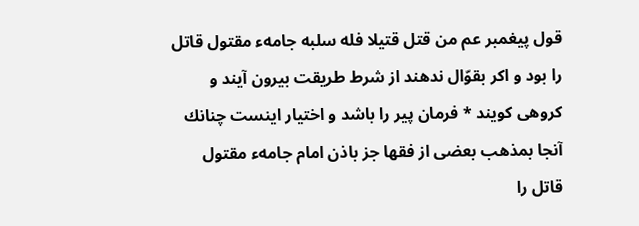قول پيغمبر عم من قتل قتيلا فله سلبه جامهء مقتول قاتل را بود و اكر بقوّال ندهند از شرط طريقت بيرون آيند و كروهى كويند * فرمان پير را باشد و اختيار اينست چنانك آنجا بمذهب بعضى از فقها جز باذن امام جامهء مقتول قاتل را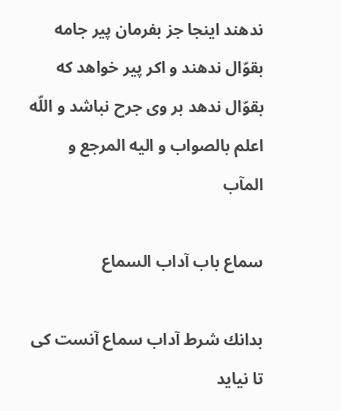ندهند اينجا جز بفرمان پير جامه بقوّال ندهند و اكر پير خواهد كه بقوّال ندهد بر وى جرح نباشد و اللّه اعلم بالصواب و اليه المرجع و المآب

سماع باب آداب السماع

بدانك شرط آداب سماع آنست كى تا نيايد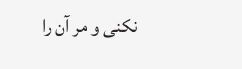نكنى و مر آن را